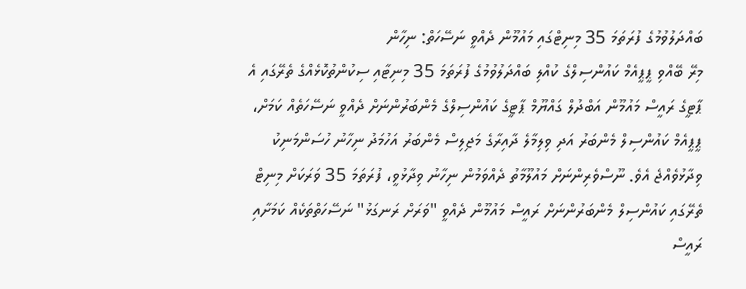ބައްދަލުވުމުގެ ފުރަތަމަ 35 މިނިޓްގައި މައުމޫން ދެއްވީ ނަސޭހަތް: ނިހާން
މިރޭ ބޭއްވި ޕީޕީއެމް ކައުންސިލްގެ ކުއްލި ބައްދަލުވުމުގެ ފުރަތަމަ 35 މިނިޓާއި ސިކުންތުކޮޅެއްގެ ތެރޭގައި އެ ޕާޓީގެ ރައީސް މައުމޫން އަބްދުލް ގައްޔޫމް ޕާޓީގެ ކައުންސިލްގެ މެންބަރުންނަށް ދެއްވީ ނަސޭހަތެއް ކަމަށް، ޕީޕީއެމް ކައުންސިލް މެންބަރު އަދި ވިލިމާލެ ދާއިރާގެ މަޖިލިސް މެންބަރު އަހުމަދު ނިހާނު ހުސަންމަނިކު ވިދާޅުވެއްޖެ އެވެ. ނޫސްވެރިންނަށް މައުލޫމާތު ދެއްވަމުން ނިހާނު ވިދާޅުވީ، ފުރަތަމަ 35 ވަރަކަށް މިނިޓް ތެރޭގައި ކައުންސިލް މެންބަރުންނަށް ރައީސް މައުމޫން ދެއްވީ "ވަރަށް ރަނގަޅު" ނަސޭހަތްތަކެއް ކަމަށާއި ރައީސް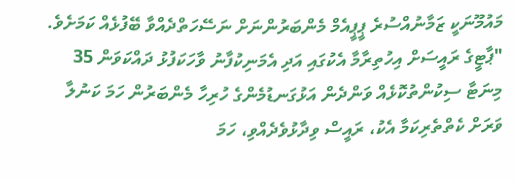މައުމޫނަކީ ޒަމާނުއްސުރެ ޕީޕީއެމް މެންބަރުންނަށް ނަސޭހަތްދެއްވާ ބޭފުޅެއް ކަމަށެވެ. "ޕާޓީގެ ރައީސަށް އިހުތިރާމާ އެކުގައި އަދި އެމަނިކުފާނު ވާހަކަފުޅު ދައްކަވަން 35 މިނަޓާ ސިކުންތުކޮޅެއް ވަންދެން އަޅުގަނޑުމެންގެ ހުރިހާ މެންބަރުން ހަމަ ކަނުލާ ވަރަށް ކެތްތެރިކަމާ އެކު، ރައީސް ވިދާޅުވެދެއްވި، ހަމަ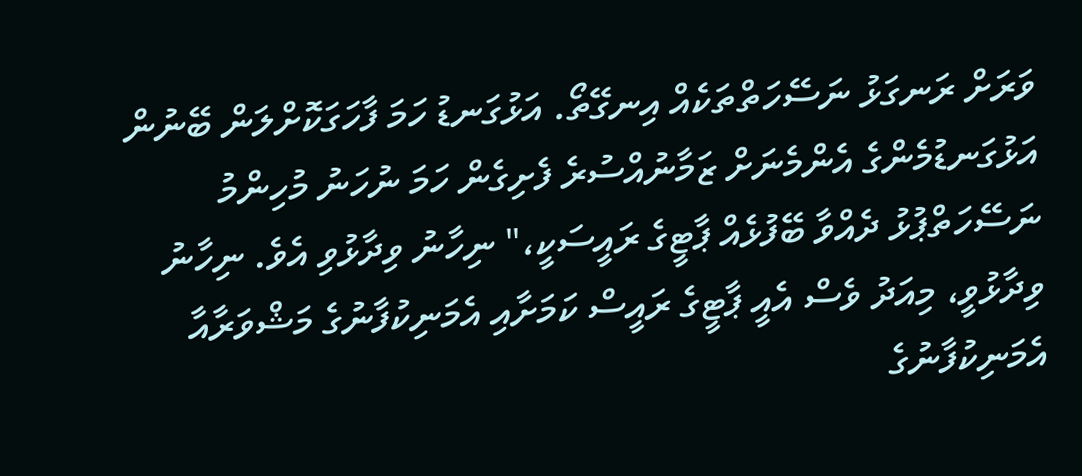ވަރަށް ރަނގަޅު ނަސޭހަތްތަކެއް އިނގޭތޯ. އަޅުގަނޑު ހަމަ ފާހަގަކޮށްލަން ބޭނުން އަޅުގަނޑުމެންގެ އެންމެނަށް ޒަމާނުއްސުރެ ފެށިގެން ހަމަ ނުހަނު މުހިންމު ނަސޭހަތްޕުޅު ދެއްވާ ބޭފުޅެއް ޕާޓީގެ ރައީސަކީ،" ނިހާނު ވިދާޅުވި އެވެ. ނިހާނު ވިދާޅުވީ، މިއަދު ވެސް އެއީ ޕާޓީގެ ރައީސް ކަމަށާއި އެމަނިކުފާނުގެ މަޝްވަރާއާ އެމަނިކުފާނުގެ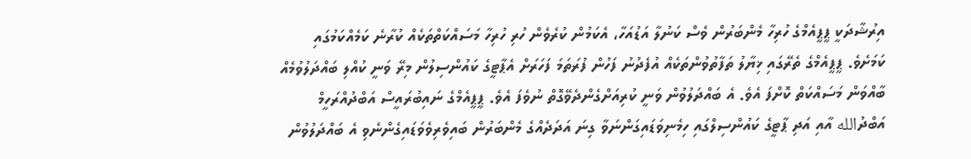އިރުޝާދަކީ ޕީޕީއެމްގެ ހުރިހާ މެންބަރުން ވެސް ކަނުލާ އަޑުއަހާ، އެކަމުން ކުރެވެން ހުރި ހުރިހާ މަސައްކަތްތަކެއް ކުރާނެ ކަމެއްކަމުގައި ކަމަށެވެ. ޕީޕީއެމްގެ ތެރޭގައި ޚިޔާލު ތަފާތުވުންތަކެއް އުފެދުނު ފަހުން ފުރަތަމަ ފަހަރަށް އެޕާޓީގެ ކައުންސިލުން މިރޭ ވަނީ ކުއްލި ބައްދަލުވުމެއް ބާއްވަން މަސައްކަތް ކޮށްފަ އެވެ. އެ ބައްދަލުވުން ވަނީ ކުރިއަށްގެންދެވޭގޮތް ނުވެފަ އެވެ. ޕީޕީއެމްގެ ނައިބުރައީސް އަބްދުއްރަހީމް އަބްދުالله އާއި އަދި ޕާޓީގެ ކައުންސިލްގައި ހިމެނިވަޑައިގަންނަވާ ގިނަ އަދަދެއްގެ މެންބަރުން ބައިވެރިވެވަޑައިގެންނެވި އެ ބައްދަލުވުން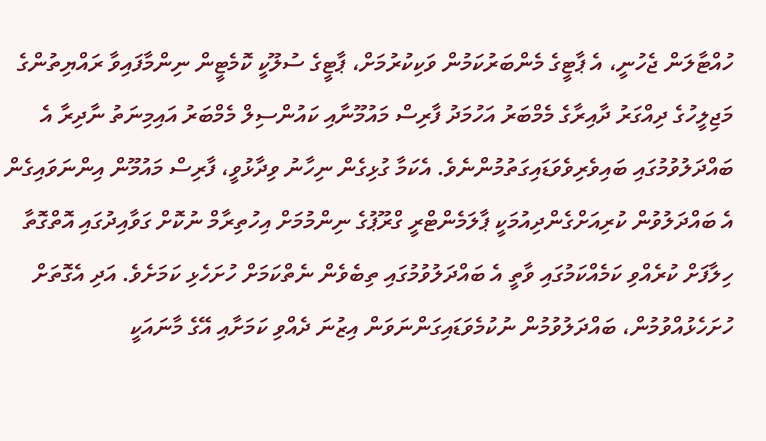ހުއްޓާލަން ޖެހުނީ، އެ ޕާޓީގެ މެންބަރުކަމުން ވަކިކުރުމަށް، ޕާޓީގެ ސުލޫކީ ކޮމެޓީން ނިންމާފައިވާ ރައްޔިތުންގެ މަޖިލީހުގެ ދިއްގަރު ދާއިރާގެ މެމްބަރު އަހުމަދު ފާރިސް މައުމޫނާއި ކައުންސިލް މެމްބަރު އައިމިނަތު ނާދިރާ އެ ބައްދަލުވުމުގައި ބައިވެރިވެވަޑައިގަތުމުންނެވެ. އެކަމާ ގުޅިގެން ނިހާނު ވިދާޅުވީ، ފާރިސް މައުމޫން އިންނަވައިގެން އެ ބައްދަލުވުން ކުރިއަށްގެންދިއުމަކީ ޕާލަމެންޓްރީ ގްރޫޕުގެ ނިންމުމަށް އިހުތިރާމް ނުކޮށް ގަވާއިދުގައި އޮތްގޮތާ ހިލާފަށް ކުރެއްވި ކަމެއްކަމުގައި ވާތީ އެ ބައްދަލުވުމުގައި ތިބެވެން ނެތްކަމަށް ހުށަހެޅި ކަމަށެވެ. އަދި އެގޮތަށް ހުށަހެޅުއްވުމުން، ބައްދަލުވުމުން ނުކުމެވަޑައިގަންނަވަން އިޒުނަ ދެއްވި ކަމަށާއި އޭގެ މާނައަކީ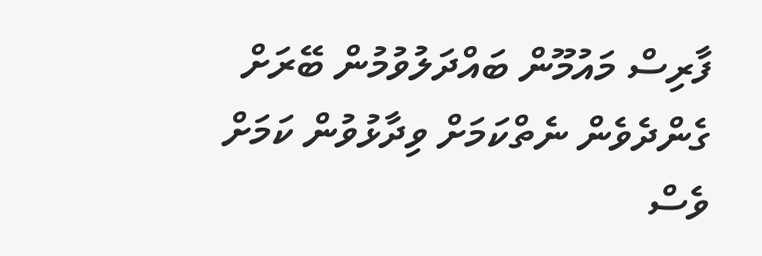ފާރިސް މައުމޫން ބައްދަލުވުމުން ބޭރަށް ގެންދެވެން ނެތްކަމަށް ވިދާޅުވުން ކަމަށް ވެސް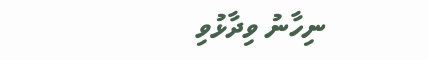ނިހާނު ވިދާޅުވި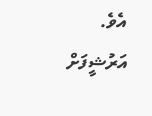އެވެ.
އަރުޝީފަށް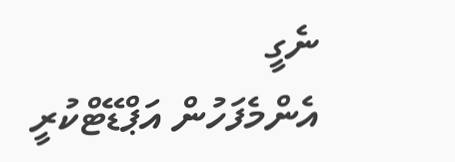ނެގީ
އެންމެފަހުން އަޕްޑޭޓްކުރީ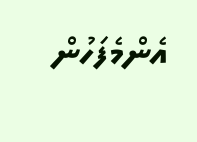އެންމެފަހުން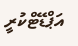އަޕްޑޭޓްކުރީ